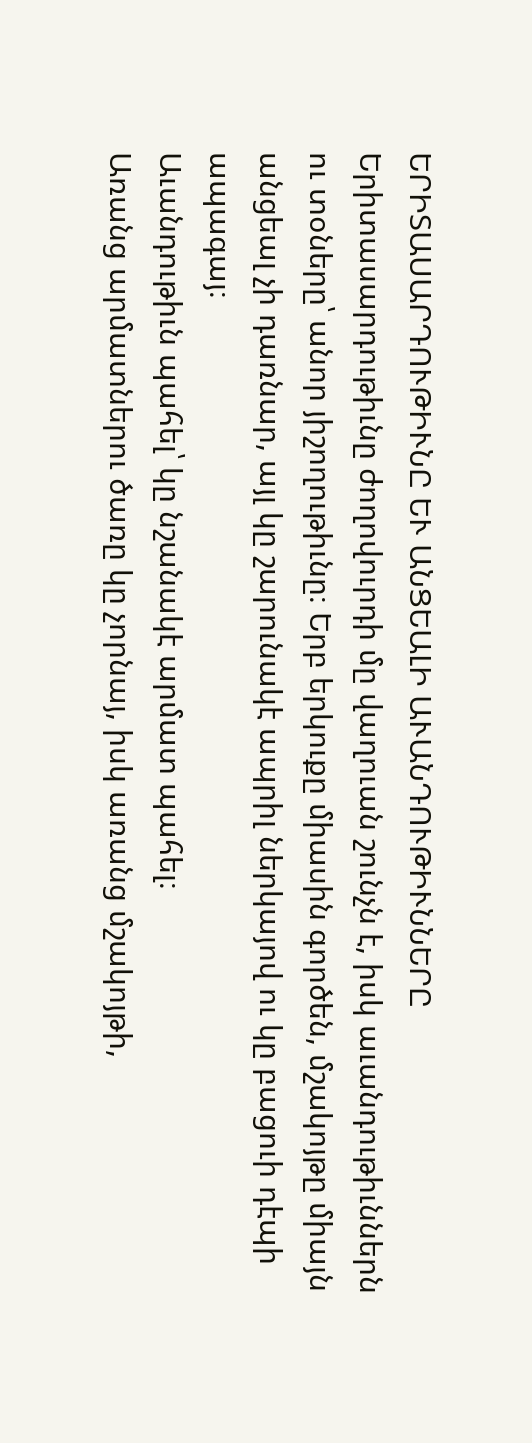ԵՐԻՏԱՍԱՐԴՈՒԹԻՒՆԸ ԵՒ ԱՆՑԵԱԼԻ ԱՒԱՆԴՈՒԹԻՒՆՆԵՐԸ
Երիտասարդութիւնը ժողովուրդի մը վաղուան շունչն է, իսկ աւանդութիւններն ու տօները՝ անոր յիշողութիւնը։ Երբ երկուքը միասին գործեն, մշակոյթը միայն անցեալ չի դառնար, այլ կը շարունակէ ապրիլ ներկայով ու կը բացուի դէպի ապագայ։
Աւանդութիւն պահել՝ կը նշանակէ արմատ պահել։
Առանց արմատներու ծառը կը չորնայ, իսկ առանց մշակոյթի,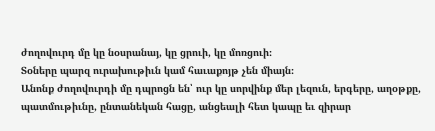ժողովուրդ մը կը նօսրանայ, կը ցրուի, կը մոռցուի։
Տօները պարզ ուրախութիւն կամ հաւաքոյթ չեն միայն։
Անոնք ժողովուրդի մը դպրոցն են՝ ուր կը սորվինք մեր լեզուն, երգերը, աղօթքը, պատմութիւնը, ընտանեկան հացը, անցեալի հետ կապը եւ զիրար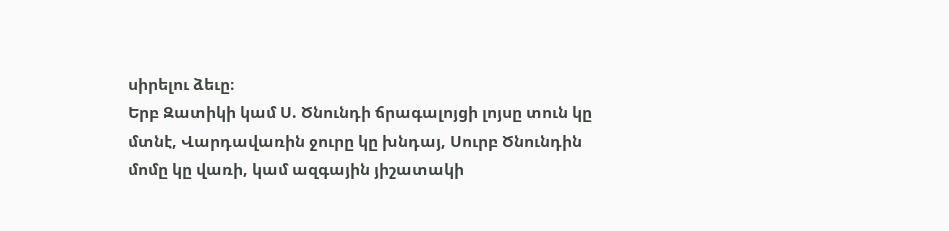սիրելու ձեւը։
Երբ Զատիկի կամ Ս. Ծնունդի ճրագալոյցի լոյսը տուն կը մտնէ, Վարդավառին ջուրը կը խնդայ, Սուրբ Ծնունդին մոմը կը վառի, կամ ազգային յիշատակի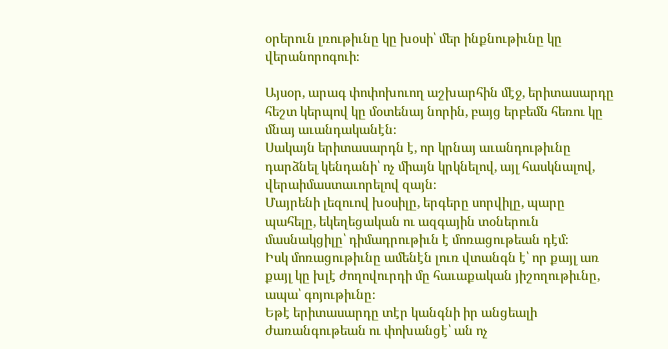օրերուն լռութիւնը կը խօսի՝ մեր ինքնութիւնը կը վերանորոգուի։

Այսօր, արագ փոփոխուող աշխարհին մէջ, երիտասարդը հեշտ կերպով կը մօտենայ նորին, բայց երբեմն հեռու կը մնայ աւանդականէն։
Սակայն երիտասարդն է, որ կրնայ աւանդութիւնը դարձնել կենդանի՝ ոչ միայն կրկնելով, այլ հասկնալով, վերաիմաստաւորելով զայն։
Մայրենի լեզուով խօսիլը, երգերը սորվիլը, պարը պահելը, եկեղեցական ու ազգային տօներուն մասնակցիլը՝ դիմադրութիւն է մոռացութեան դէմ։
Իսկ մոռացութիւնը ամենէն լուռ վտանգն է՝ որ քայլ առ քայլ կը խլէ ժողովուրդի մը հաւաքական յիշողութիւնը, ապա՝ գոյութիւնը։
Եթէ երիտասարդը տէր կանգնի իր անցեալի ժառանգութեան ու փոխանցէ՝ ան ոչ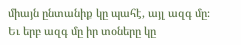միայն ընտանիք կը պահէ, այլ ազգ մը։
Եւ երբ ազգ մը իր տօները կը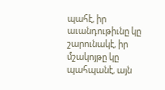պահէ, իր աւանդութիւնը կը շարունակէ, իր մշակոյթը կը պահպանէ, այն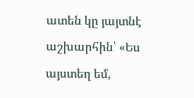ատեն կը յայտնէ աշխարհին՝ «Ես այստեղ եմ,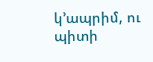կ’ապրիմ, ու պիտի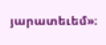յարատեւեմ»։